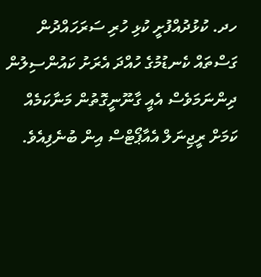ހދ. ކުޅުދުއްފުށީ ކުޅި ހުރި ސަރަހައްދުން ގަސްތައް ކެނޑުމުގެ ހުއްދަ އެރަށު ކައުންސިލުން ދިންނަމަވެސް އެއީ ގާނޫނީގޮތުން މަނާކަމެއް ކަމަށް ރީޖިނަލް އެއާޕޯޓްސް އިން ބުނެފިއެވެ.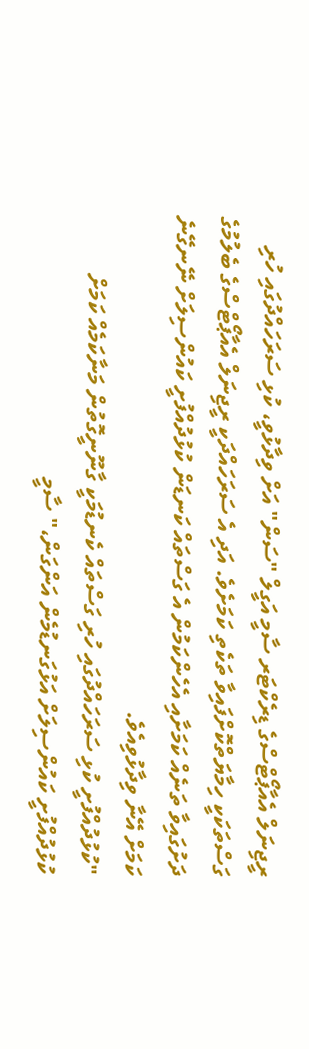ރީޖިނަލް އެއާޕޯޓްސްގެ ޑިރެކްޓަރ ސާމީ އަގީލް "ސަން" އަށް ވިދާޅުވީ، ކުޅި ސަރަހައްދުގައި ހުރި ގަސްތަކަކީ ހިމާޔަތްކޮށްފައިވާ ތަކެތި ކަމަށެވެ. އަދި އެ ސަރަހައްދަކީ ރީޖިނަލް އެއާޕޯޓްސްގެ ބެލުމުގެ ދަށުގައިވާ ތަނެއް ކަމަށާއި އެހެންކަމުން އެ ގަސްތައް ކަނޑަން ކުޅުދުއްފުށީ ކައުންސިލަށް ނޭނގޭނެ ކަމަށް އޭނާ ވިދާޅުވިއެވެ.
"ކުޅުދުއްފުށީ ކުޅި ސަރަހައްދުގައި ހުރި ގަސްތައް ކެނޑުމަކީ ގާނޫނީގޮތުން މަނާކަމެއް ކަމަށް ކުޅުދުއްފުށީ ކައުންސިލަށް އަޅުގަނޑުމެން އަންގަން،" ސާމީ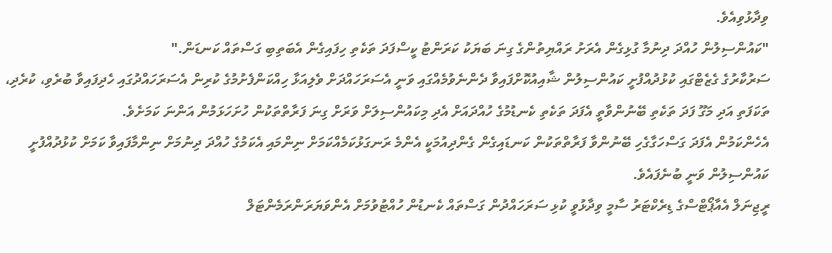ވިދާޅުވިއެވެ.
"ކައުންސިލުން ހުއްދަ ދިނުމާ ގުޅިގެން އެރަށު ރައްޔިތުންގެ ގިނަ ބަޔަކު ކަރަންޓު ކީސްފަދަ ތަކެތި ހިފައިގެން އެބަތިބި ގަސްތައް ކަނޑަން."
ސަރުކާރުގެ ގެޒެޓްގައި ކުޅުދުއްފުށީ ކައުންސިލުން ޝާއިއުކޮށްފައިވާ ދެންނެވުމެއްގައި ވަނީ އެސަރަހައްދަށް ވެލިއަޅާ ހިއްކަންފެށުމުގެ ކުރިން އެސަރަހައްދުގައި ހެދިފައިވާ ބުރެވި، ކުރެދި، ތަކަފަތި އަދި މަގޫ ފަދަ ތަކެތި ބޭނުންވާތީ އެފަދަ ތަކެތި ކެނޑުމުގެ ހުއްދައަށް އެދި މިކައުންސިލަށް ވަރަށް ގިނަ ފަރާތްތަކުން ހުށަހަޅަމުން އަންނަ ކަމަށެވެ.
އެހެންކަމުން އެފަދަ ގަސްހަގާގެހި ބޭނުންވާ ފަރާތްތަކުން ކަނޑައިގެން ގެންދިއުމަކީ އެންމެ ރަނގަޅުކަމެއްކަމަށް ނިންމައި އެކަމުގެ ހުއްދަ ދިނުމަށް ނިންމާފައިވާ ކަމަށް ކުޅުދުއްފުށީ ކައުންސިލުން ވަނީ ބުނެފައެވެ.
ރީޖިނަލް އެއާޕޯޓްސްގެ ޑިރެކްޓަރު ސާމީ ވިދާޅުވީ ކުޅި ސަރަހައްދުން ގަސްތައް ކެނޑުން ހުއްޓުވުމަށް އެންވަޔަރަންރަމެންޓަލް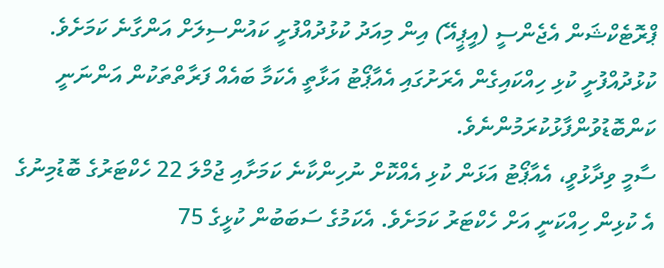ޕްރޮޓެކްޝަން އެޖެންސީ (އީޕީއޭ) އިން މިއަދު ކުޅުދުއްފުށީ ކައުންސިލަށް އަންގާނެ ކަމަށެވެ.
ކުޅުދުއްފުށީ ކުޅި ހިއްކައިގެން އެރަށުގައި އެއާޕޯޓު އަޅާތީ އެކަމާ ބައެއް ފަރާތްތަކުން އަންނަނީ ކަންބޮޑުވުންފާޅުކުރަމުންނެވެ.
ސާމީ ވިދާޅުވީ، އެއާޕޯޓު އަޅަން ކުޅި އެއްކޮށް ނުހިންކާނެ ކަމަށާއި ޖުމްލަ 22 ހެކްޓަރުގެ ބޮޑުމިނުގެ އެ ކުޅިން ހިއްކަނީ އަށް ހެކްޓަރު ކަމަށެވެ. އެކަމުގެ ސަބަބުން ކުޅީގެ 75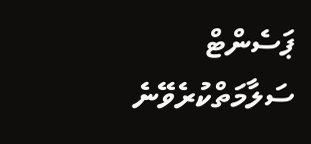ޕަސެންޓް ސަލާމަތްކުރެވޭނެ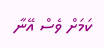ކަމަށް ވެސް އޭނާ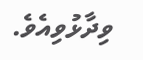ވިދާޅުވިއެވެ.